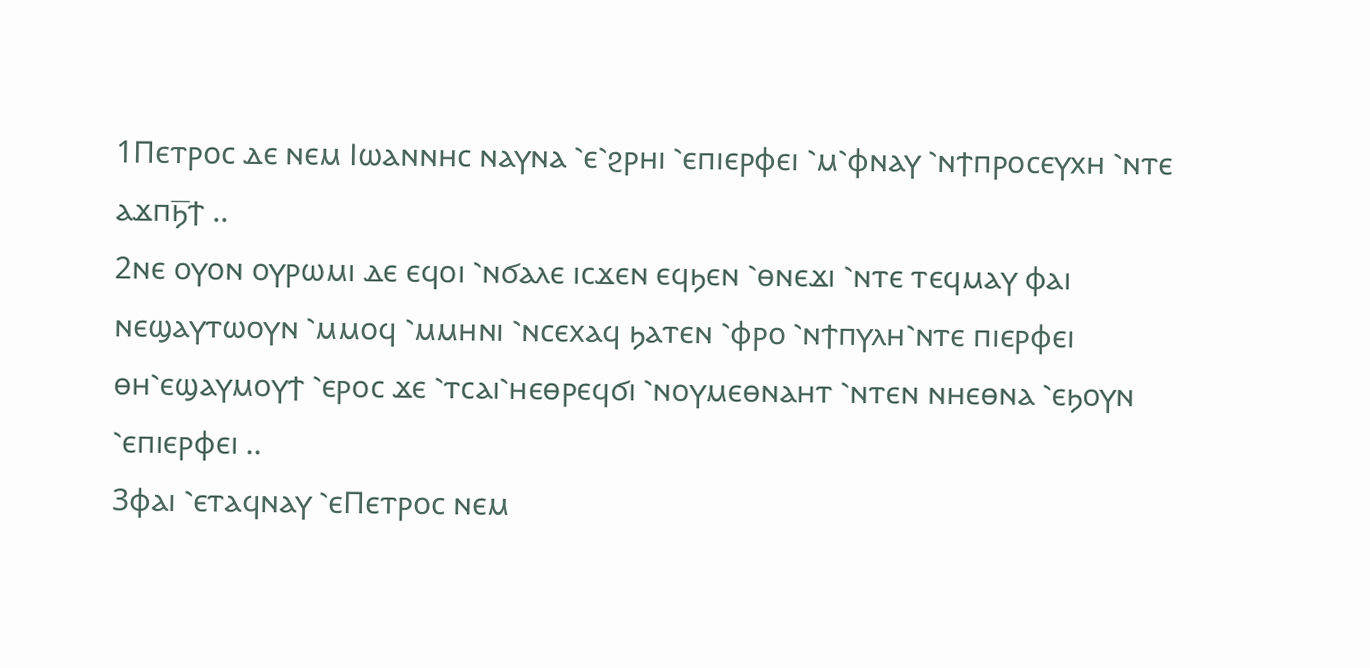1Ⲡⲉⲧⲣⲟⲥ ⲇⲉ ⲛⲉⲙ Ⲓⲱⲁⲛⲛⲏⲥ ⲛⲁⲩⲛⲁ ⳿ⲉ⳿ϩⲣⲏⲓ ⳿ⲉⲡⲓⲉⲣⲫⲉⲓ ⳿ⲙ⳿ⲫⲛⲁⲩ ⳿ⲛϯⲡⲣⲟⲥⲉⲩⲭⲏ ⳿ⲛⲧⲉ ⲁϫⲡϧ̅ϯ ..
2ⲛⲉ ⲟⲩⲟⲛ ⲟⲩⲣⲱⲙⲓ ⲇⲉ ⲉϥⲟⲓ ⳿ⲛϭⲁⲗⲉ ⲓⲥϫⲉⲛ ⲉϥϧⲉⲛ ⳿ⲑⲛⲉϫⲓ ⳿ⲛⲧⲉ ⲧⲉϥⲙⲁⲩ ⲫⲁⲓ ⲛⲉϣⲁⲩⲧⲱⲟⲩⲛ ⳿ⲙⲙⲟϥ ⳿ⲙⲙⲏⲛⲓ ⳿ⲛⲥⲉⲭⲁϥ ϧⲁⲧⲉⲛ ⳿ⲫⲣⲟ ⳿ⲛϯⲡⲩⲗⲏ⳿ⲛⲧⲉ ⲡⲓⲉⲣⲫⲉⲓ ⲑⲏ⳿ⲉϣⲁⲩⲙⲟⲩϯ ⳿ⲉⲣⲟⲥ ϫⲉ ⳿ⲧⲥⲁⲓ⳿ⲏⲉⲑⲣⲉϥϭⲓ ⳿ⲛⲟⲩⲙⲉⲑⲛⲁⲏⲧ ⳿ⲛⲧⲉⲛ ⲛⲏⲉⲑⲛⲁ ⳿ⲉϧⲟⲩⲛ ⳿ⲉⲡⲓⲉⲣⲫⲉⲓ ..
3ⲫⲁⲓ ⳿ⲉⲧⲁϥⲛⲁⲩ ⳿ⲉⲠⲉⲧⲣⲟⲥ ⲛⲉⲙ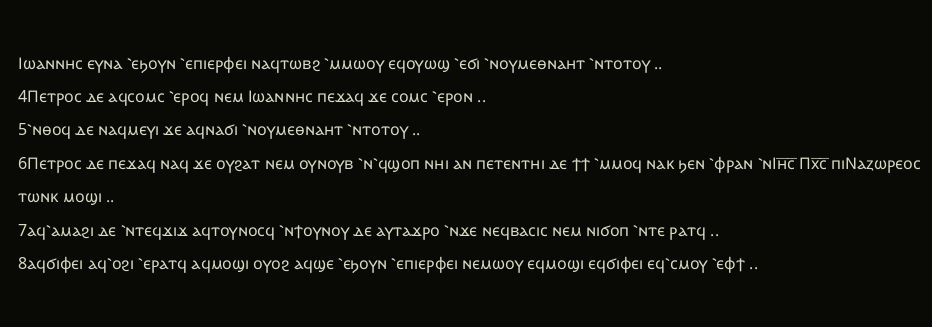Ⲓⲱⲁⲛⲛⲏⲥ ⲉⲩⲛⲁ ⳿ⲉϧⲟⲩⲛ ⳿ⲉⲡⲓⲉⲣⲫⲉⲓ ⲛⲁϥⲧⲱⲃϩ ⳿ⲙⲙⲱⲟⲩ ⲉϥⲟⲩⲱϣ ⳿ⲉϭⲓ ⳿ⲛⲟⲩⲙⲉⲑⲛⲁⲏⲧ ⳿ⲛⲧⲟⲧⲟⲩ ..
4Ⲡⲉⲧⲣⲟⲥ ⲇⲉ ⲁϥⲥⲟⲙⲥ ⳿ⲉⲣⲟϥ ⲛⲉⲙ Ⲓⲱⲁⲛⲛⲏⲥ ⲡⲉϫⲁϥ ϫⲉ ⲥⲟⲙⲥ ⳿ⲉⲣⲟⲛ ..
5⳿ⲛⲑⲟϥ ⲇⲉ ⲛⲁϥⲙⲉⲩⲓ ϫⲉ ⲁϥⲛⲁϭⲓ ⳿ⲛⲟⲩⲙⲉⲑⲛⲁⲏⲧ ⳿ⲛⲧⲟⲧⲟⲩ ..
6Ⲡⲉⲧⲣⲟⲥ ⲇⲉ ⲡⲉϫⲁϥ ⲛⲁϥ ϫⲉ ⲟⲩϩⲁⲧ ⲛⲉⲙ ⲟⲩⲛⲟⲩⲃ ⳿ⲛ⳿ϥϣⲟⲡ ⲛⲏⲓ ⲁⲛ ⲡⲉⲧⲉⲛⲧⲏⲓ ⲇⲉ ϯϯ ⳿ⲙⲙⲟϥ ⲛⲁⲕ ϧⲉⲛ ⳿ⲫⲣⲁⲛ ⳿ⲛⲒⲏ̅ⲥ̅ Ⲡⲭ̅ⲥ̅ ⲡⲓⲚⲁⲍⲱⲣⲉⲟⲥ ⲧⲱⲛⲕ ⲙⲟϣⲓ ..
7ⲁϥ⳿ⲁⲙⲁϩⲓ ⲇⲉ ⳿ⲛⲧⲉϥϫⲓϫ ⲁϥⲧⲟⲩⲛⲟⲥϥ ⳿ⲛϯⲟⲩⲛⲟⲩ ⲇⲉ ⲁⲩⲧⲁϫⲣⲟ ⳿ⲛϫⲉ ⲛⲉϥⲃⲁⲥⲓⲥ ⲛⲉⲙ ⲛⲓϭⲟⲡ ⳿ⲛⲧⲉ ⲣⲁⲧϥ ..
8ⲁϥϭⲓⲫⲉⲓ ⲁϥ⳿ⲟϩⲓ ⳿ⲉⲣⲁⲧϥ ⲁϥⲙⲟϣⲓ ⲟⲩⲟϩ ⲁϥϣⲉ ⳿ⲉϧⲟⲩⲛ ⳿ⲉⲡⲓⲉⲣⲫⲉⲓ ⲛⲉⲙⲱⲟⲩ ⲉϥⲙⲟϣⲓ ⲉϥϭⲓⲫⲉⲓ ⲉϥ⳿ⲥⲙⲟⲩ ⳿ⲉⲫϯ ..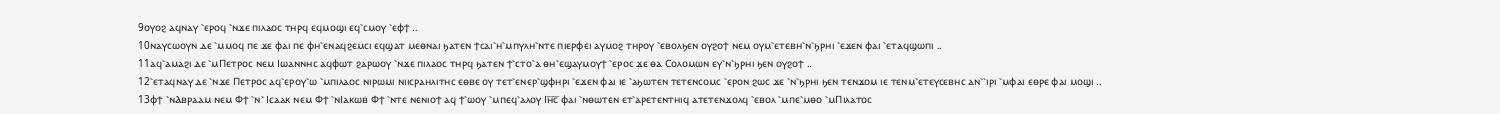9ⲟⲩⲟϩ ⲁϥⲛⲁⲩ ⳿ⲉⲣⲟϥ ⳿ⲛϫⲉ ⲡⲓⲗⲁⲟⲥ ⲧⲏⲣϥ ⲉϥⲙⲟϣⲓ ⲉϥ⳿ⲥⲙⲟⲩ ⳿ⲉⲫϯ ..
10ⲛⲁⲩⲥⲱⲟⲩⲛ ⲇⲉ ⳿ⲙⲙⲟϥ ⲡⲉ ϫⲉ ⲫⲁⲓ ⲡⲉ ⲫⲏ⳿ⲉⲛⲁϥϩⲉⲙⲥⲓ ⲉϥϣⲁⲧ ⲙⲉⲑⲛⲁⲓ ϧⲁⲧⲉⲛ ϯⲥⲁⲓ⳿ⲏ⳿ⲙⲡⲩⲗⲏ⳿ⲛⲧⲉ ⲡⲓⲉⲣⲫⲉⲓ ⲁⲩⲙⲟϩ ⲧⲏⲣⲟⲩ ⳿ⲉⲃⲟⲗϧⲉⲛ ⲟⲩϩⲟϯ ⲛⲉⲙ ⲟⲩⲙ⳿ⲉⲧⲉⲃⲏ⳿ⲛ⳿ϧⲣⲏⲓ ⳿ⲉϫⲉⲛ ⲫⲁⲓ ⳿ⲉⲧⲁϥϣⲱⲡⲓ ..
11ⲁϥ⳿ⲁⲙⲁϩⲓ ⲇⲉ ⳿ⲙⲠⲉⲧⲣⲟⲥ ⲛⲉⲙ Ⲓⲱⲁⲛⲛⲏⲥ ⲁϥⲫⲱⲧ ϩⲁⲣⲱⲟⲩ ⳿ⲛϫⲉ ⲡⲓⲗⲁⲟⲥ ⲧⲏⲣϥ ϧⲁⲧⲉⲛ ϯ⳿ⲥⲧⲟ⳿ⲁ ⲑⲏ⳿ⲉϣⲁⲩⲙⲟⲩϯ ⳿ⲉⲣⲟⲥ ϫⲉ ⲑⲁ Ⲥⲟⲗⲟⲙⲱⲛ ⲉⲩ⳿ⲛ⳿ϧⲣⲏⲓ ϧⲉⲛ ⲟⲩϩⲟϯ ..
12⳿ⲉⲧⲁϥⲛⲁⲩ ⲇⲉ ⳿ⲛϫⲉ Ⲡⲉⲧⲣⲟⲥ ⲁϥ⳿ⲉⲣⲟⲩ⳿ⲱ ⳿ⲙⲡⲓⲗⲁⲟⲥ ⲛⲓⲣⲱⲙⲓ ⲛⲓⲓⲥⲣⲁⲏⲗⲓⲧⲏⲥ ⲉⲑⲃⲉ ⲟⲩ ⲧⲉⲧ⳿ⲉⲛⲉⲣ⳿ϣⲫⲏⲣⲓ ⳿ⲉϫⲉⲛ ⲫⲁⲓ ⲓⲉ ⳿ⲁϧⲱⲧⲉⲛ ⲧⲉⲧⲉⲛⲥⲟⲙⲥ ⳿ⲉⲣⲟⲛ ϩⲱⲥ ϫⲉ ⳿ⲛ⳿ϧⲣⲏⲓ ϧⲉⲛ ⲧⲉⲛϫⲟⲙ ⲓⲉ ⲧⲉⲛⲙ⳿ⲉⲧⲉⲩⲥⲉⲃⲏⲥ ⲁⲛ⳿⳿ⲓⲣⲓ ⳿ⲙⲫⲁⲓ ⲉⲑⲣⲉ ⲫⲁⲓ ⲙⲟϣⲓ ..
13ⲫϯ ⳿ⲛⲀⲃⲣⲁⲁⲙ ⲛⲉⲙ Ⲫϯ ⳿ⲛ⳿ Ⲓⲥⲁⲁⲕ ⲛⲉⲙ Ⲫϯ ⳿ⲛⲒⲁⲕⲱⲃ Ⲫϯ ⳿ⲛⲧⲉ ⲛⲉⲛⲓⲟϯ ⲁϥ ϯ⳿ⲱⲟⲩ ⳿ⲙⲡⲉϥ⳿ⲁⲗⲟⲩ Ⲓⲏ̅ⲥ̅ ⲫⲁⲓ ⳿ⲛⲑⲱⲧⲉⲛ ⲉⲧ⳿ⲁⲣⲉⲧⲉⲛⲧⲏⲓϥ ⲁⲧⲉⲧⲉⲛϫⲟⲗϥ ⳿ⲉⲃⲟⲗ ⳿ⲙⲡⲉ⳿ⲙⲑⲟ ⳿ⲙⲠⲓⲗⲁⲧⲟⲥ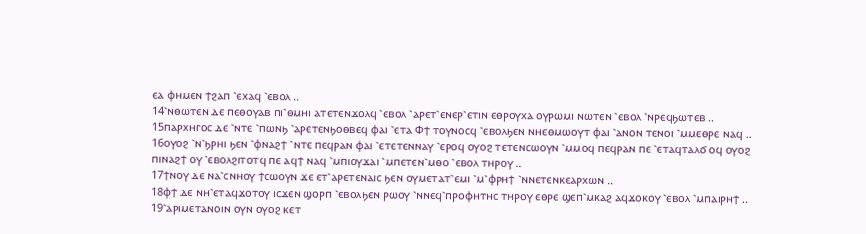ⲉⲁ ⲫⲏⲙⲉⲛ ϯϩⲁⲡ ⳿ⲉⲭⲁϥ ⳿ⲉⲃⲟⲗ ..
14⳿ⲛⲑⲱⲧⲉⲛ ⲇⲉ ⲡⲉⲑⲟⲩⲁⲃ ⲡⲓ⳿ⲑⲙⲏⲓ ⲁⲧⲉⲧⲉⲛϫⲟⲗϥ ⳿ⲉⲃⲟⲗ ⳿ⲁⲣⲉⲧ⳿ⲉⲛⲉⲣ⳿ⲉⲧⲓⲛ ⲉⲑⲣⲟⲩⲭⲁ ⲟⲩⲣⲱⲙⲓ ⲛⲱⲧⲉⲛ ⳿ⲉⲃⲟⲗ ⳿ⲛⲣⲉϥϧⲱⲧⲉⲃ ..
15ⲡⲁⲣⲭⲏⲅⲟⲥ ⲇⲉ ⳿ⲛⲧⲉ ⳿ⲡⲱⲛϧ ⳿ⲁⲣⲉⲧⲉⲛϧⲟⲑⲃⲉϥ ⲫⲁⲓ ⳿ⲉⲧⲁ Ⲫϯ ⲧⲟⲩⲛⲟⲥϥ ⳿ⲉⲃⲟⲗϧⲉⲛ ⲛⲏⲉⲑⲙⲱⲟⲩⲧ ⲫⲁⲓ ⳿ⲁⲛⲟⲛ ⲧⲉⲛⲟⲓ ⳿ⲙⲙⲉⲑⲣⲉ ⲛⲁϥ ..
16ⲟⲩⲟϩ ⳿ⲛ⳿ϧⲣⲏⲓ ϧⲉⲛ ⳿ⲫⲛⲁϩϯ ⳿ⲛⲧⲉ ⲡⲉϥⲣⲁⲛ ⲫⲁⲓ ⳿ⲉⲧⲉⲧⲉⲛⲛⲁⲩ ⳿ⲉⲣⲟϥ ⲟⲩⲟϩ ⲧⲉⲧⲉⲛⲥⲱⲟⲩⲛ ⳿ⲙⲙⲟϥ ⲡⲉϥⲣⲁⲛ ⲡⲉ ⳿ⲉⲧⲁϥⲧⲁⲗϭ ⲟϥ ⲟⲩⲟϩ ⲡⲓⲛⲁϩϯ ⲟⲩ ⳿ⲉⲃⲟⲗϩⲓⲧⲟⲧϥ ⲡⲉ ⲁϥϯ ⲛⲁϥ ⳿ⲙⲡⲓⲟⲩϫⲁⲓ ⳿ⲙⲡⲉⲧⲉⲛ⳿ⲙⲑⲟ ⳿ⲉⲃⲟⲗ ⲧⲏⲣⲟⲩ ..
17ϯⲛⲟⲩ ⲇⲉ ⲛⲁ⳿ⲥⲛⲏⲟⲩ ϯⲥⲱⲟⲩⲛ ϫⲉ ⲉⲧ⳿ⲁⲣⲉⲧⲉⲛⲁⲓⲥ ϧⲉⲛ ⲟⲩⲙⲉⲧⲁⲧ⳿ⲉⲙⲓ ⳿ⲙ⳿ⲫⲣⲏϯ ⳿ⲛⲛⲉⲧⲉⲛⲕⲉⲁⲣⲭⲱⲛ ..
18ⲫϯ ⲇⲉ ⲛⲏ⳿ⲉⲧⲁϥϫⲟⲧⲟⲩ ⲓⲥϫⲉⲛ ϣⲟⲣⲡ ⳿ⲉⲃⲟⲗϧⲉⲛ ⲣⲱⲟⲩ ⳿ⲛⲛⲉϥ⳿ⲡⲣⲟⲫⲏⲧⲏⲥ ⲧⲏⲣⲟⲩ ⲉⲑⲣⲉ ϣⲉⲡ⳿ⲙⲕⲁϩ ⲁϥϫⲟⲕⲟⲩ ⳿ⲉⲃⲟⲗ ⳿ⲙⲡⲁⲓⲣⲏϯ ..
19⳿ⲁⲣⲓⲙⲉⲧⲁⲛⲟⲓⲛ ⲟⲩⲛ ⲟⲩⲟϩ ⲕⲉⲧ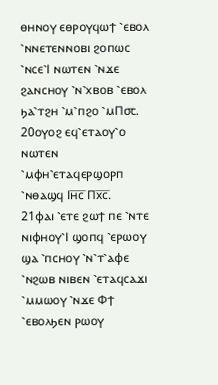ⲑⲏⲛⲟⲩ ⲉⲑⲣⲟⲩϥⲱϯ ⳿ⲉⲃⲟⲗ ⳿ⲛⲛⲉⲧⲉⲛⲛⲟⲃⲓ ϩⲟⲡⲱⲥ ⳿ⲛⲥⲉ⳿Ⲓ ⲛⲱⲧⲉⲛ ⳿ⲛϫⲉ ϩⲁⲛⲥⲏⲟⲩ ⳿ⲛ⳿ⲭⲃⲟⲃ ⳿ⲉⲃⲟⲗ ϧⲁ⳿ⲧϩⲏ ⳿ⲙ⳿ⲡϩⲟ ⳿ⲙⲠ⳪.
20ⲟⲩⲟϩ ⲉϥ⳿ⲉⲧⲁⲟⲩ⳿ⲟ ⲛⲱⲧⲉⲛ ⳿ⲙⲫⲏ⳿ⲉⲧⲁϥⲉⲣϣⲟⲣⲡ ⳿ⲛⲑⲁϣϥ Ⲓⲏ̅ⲥ̅ Ⲡⲭ̅ⲥ̅.
21ⲫⲁⲓ ⳿ⲉⲧⲉ ϩⲱϯ ⲡⲉ ⳿ⲛⲧⲉ ⲛⲓⲫⲏⲟⲩ⳿Ⲓ ϣⲟⲡϥ ⳿ⲉⲣⲱⲟⲩ ϣⲁ ⳿ⲡⲥⲏⲟⲩ ⳿ⲛ⳿ⲧ⳿ⲁⲫⲉ ⳿ⲛϩⲱⲃ ⲛⲓⲃⲉⲛ ⳿ⲉⲧⲁϥⲥⲁϫⲓ ⳿ⲙⲙⲱⲟⲩ ⳿ⲛϫⲉ Ⲫϯ ⳿ⲉⲃⲟⲗϧⲉⲛ ⲣⲱⲟⲩ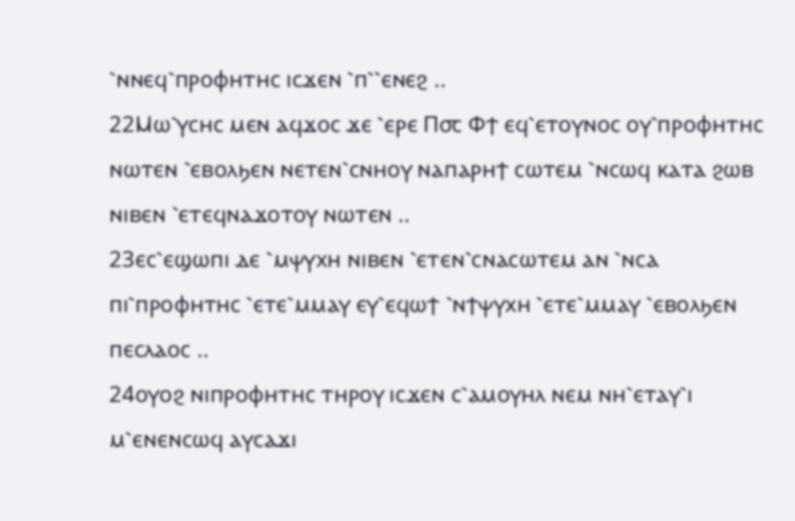⳿ⲛⲛⲉϥ⳿ⲡⲣⲟⲫⲏⲧⲏⲥ ⲓⲥϫⲉⲛ ⳿ⲡ⳿⳿ⲉⲛⲉϩ ..
22Ⲙⲱ⳿ⲩⲥⲏⲥ ⲙⲉⲛ ⲁϥϫⲟⲥ ϫⲉ ⳿ⲉⲣⲉ Ⲡ⳪ Ⲫϯ ⲉϥ⳿ⲉⲧⲟⲩⲛⲟⲥ ⲟⲩ⳿ⲡⲣⲟⲫⲏⲧⲏⲥ ⲛⲱⲧⲉⲛ ⳿ⲉⲃⲟⲗϧⲉⲛ ⲛⲉⲧⲉⲛ⳿ⲥⲛⲏⲟⲩ ⲛⲁⲡⲁⲣⲏϯ ⲥⲱⲧⲉⲙ ⳿ⲛⲥⲱϥ ⲕⲁⲧⲁ ϩⲱⲃ ⲛⲓⲃⲉⲛ ⳿ⲉⲧⲉϥⲛⲁϫⲟⲧⲟⲩ ⲛⲱⲧⲉⲛ ..
23ⲉⲥ⳿ⲉϣⲱⲡⲓ ⲇⲉ ⳿ⲙⲯⲩⲭⲏ ⲛⲓⲃⲉⲛ ⳿ⲉⲧⲉⲛ⳿ⲥⲛⲁⲥⲱⲧⲉⲙ ⲁⲛ ⳿ⲛⲥⲁ ⲡⲓ⳿ⲡⲣⲟⲫⲏⲧⲏⲥ ⳿ⲉⲧⲉ⳿ⲙⲙⲁⲩ ⲉⲩ⳿ⲉϥⲱϯ ⳿ⲛϯⲯⲩⲭⲏ ⳿ⲉⲧⲉ⳿ⲙⲙⲁⲩ ⳿ⲉⲃⲟⲗϧⲉⲛ ⲡⲉⲥⲗⲁⲟⲥ ..
24ⲟⲩⲟϩ ⲛⲓⲡⲣⲟⲫⲏⲧⲏⲥ ⲧⲏⲣⲟⲩ ⲓⲥϫⲉⲛ ⲥ⳿ⲁⲙⲟⲩⲏⲗ ⲛⲉⲙ ⲛⲏ⳿ⲉⲧⲁⲩ⳿ⲓ ⲙ⳿ⲉⲛⲉⲛⲥⲱϥ ⲁⲩⲥⲁϫⲓ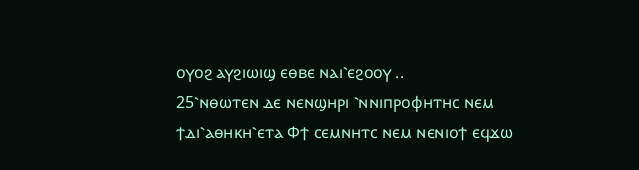ⲟⲩⲟϩ ⲁⲩϩⲓⲱⲓϣ ⲉⲑⲃⲉ ⲛⲁⲓ⳿ⲉϩⲟⲟⲩ ..
25⳿ⲛⲑⲱⲧⲉⲛ ⲇⲉ ⲛⲉⲛϣⲏⲣⲓ ⳿ⲛⲛⲓⲡⲣⲟⲫⲏⲧⲏⲥ ⲛⲉⲙ ϯⲇⲓ⳿ⲁⲑⲏⲕⲏ⳿ⲉⲧⲁ Ⲫϯ ⲥⲉⲙⲛⲏⲧⲥ ⲛⲉⲙ ⲛⲉⲛⲓⲟϯ ⲉϥϫⲱ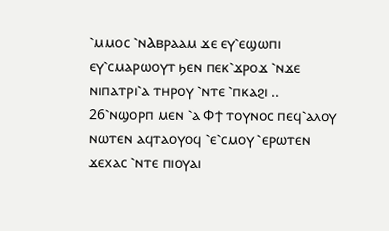⳿ⲙⲙⲟⲥ ⳿ⲛⲀⲃⲣⲁⲁⲙ ϫⲉ ⲉⲩ⳿ⲉϣⲱⲡⲓ ⲉⲩ⳿ⲥⲙⲁⲣⲱⲟⲩⲧ ϧⲉⲛ ⲡⲉⲕ⳿ϫⲣⲟϫ ⳿ⲛϫⲉ ⲛⲓⲡⲁⲧⲣⲓ⳿ⲁ ⲧⲏⲣⲟⲩ ⳿ⲛⲧⲉ ⳿ⲡⲕⲁϩⲓ ..
26⳿ⲛϣⲟⲣⲡ ⲙⲉⲛ ⳿ⲁ Ⲫϯ ⲧⲟⲩⲛⲟⲥ ⲡⲉϥ⳿ⲁⲗⲟⲩ ⲛⲱⲧⲉⲛ ⲁϥⲧⲁⲟⲩⲟϥ ⳿ⲉ⳿ⲥⲙⲟⲩ ⳿ⲉⲣⲱⲧⲉⲛ ϫⲉⲭⲁⲥ ⳿ⲛⲧⲉ ⲡⲓⲟⲩⲁⲓ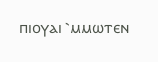ⲡⲓⲟⲩⲁⲓ ⳿ⲙⲙⲱⲧⲉⲛ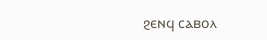ϩⲉⲛϥ ⲥⲁⲃⲟⲗ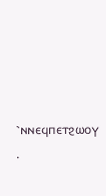⳿ⲛⲛⲉϥⲡⲉⲧϩⲱⲟⲩ .